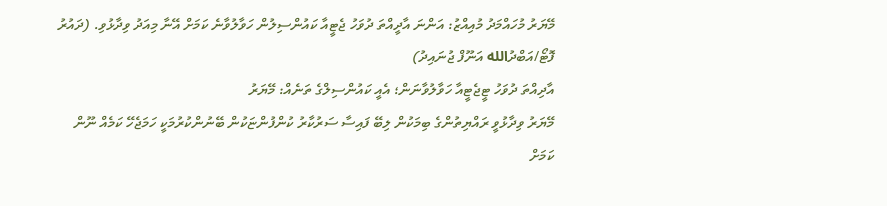މޭޔަރު މުހައްމަދު މުއިއްޒު: އަންނަ އާދީއްތަ ދުވަހު ޖެޓީއާ ކައުންސިލުން ހަވާލުވާނެ ކަމަށް އޭނާ މިއަދު ވިދާޅުވި. (ދައުރު ފޮޓޯ/އަބްދުالله އަނޫފް ޖުނައިދު)
އާދިއްތަ ދުވަހު ޓީޖެޓީއާ ހަވާލުވާނަން؛ އެއީ ކައުންސިލްގެ ތަނެއް: މޭޔަރު
މޭޔަރު ވިދާޅުވީ ރައްޔިތުންގެ ބިމަކުން ލިބޭ ފައިސާ ސަރުކާރު ކުންފުންޏަކުން ބޭނުންކުރުމަކީ ހަމަޖެހޭ ކަމެއް ނޫން ކަމަށް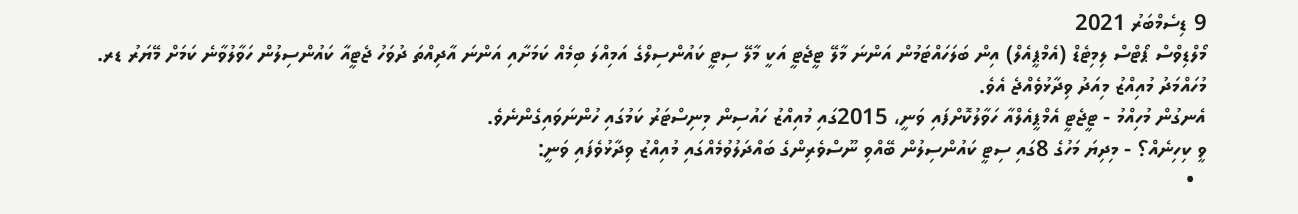9 ޑިސެމްބަރު 2021
މޯލްޑިވްސް ޕޯޓްސް ލިމިޓެޑް (އެމްޕީއެލް) އިން ބަލަހައްޓަމުން އަންނަ މާލޭ ޓީޖެޓީ އަކީ މާލޭ ސިޓީ ކައުންސިލްގެ އަމިއްލަ ބިމެއް ކަމަށާއި އަންނަ އާދިއްތަ ދުވަހު ޖެޓީއާ ކައުންސިލުން ހަވާލުވާނެ ކަމަށް މޭޔަރު ޑރ. މުހައްމަދު މުއިއްޒު މިއަދު ވިދާޅުވެއްޖެ އެވެ.
އެނގުން މުހިއްމު - ޓީޖެޓީ އެމްޕީއެލްއާ ހަވާލުކޮށްފައި ވަނީ، 2015ގައި މުއިއްޒު ހައުސިން މިނިސްޓަރު ކަމުގައި ހުންނަވައިގެންނެވެ.
ވީ ކިހިނެއް؟ - މިދިޔަ މަހުގެ 8ގައި ސިޓީ ކައުންސިލުން ބޭއްވި ނޫސްވެރިންގެ ބައްދަލުވުމެއްގައި މުއިއްޒު ވިދާޅުވެފައި ވަނީ:
  •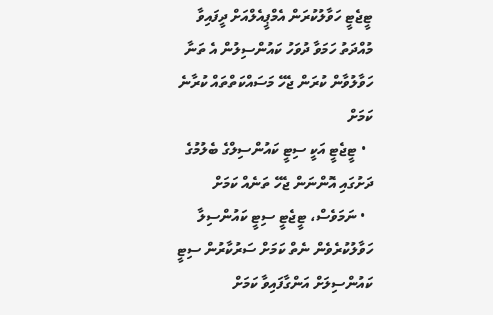ޓީޖެޓީ ހަވާލުކުރަން އެމްޕީއެލްއަށް ދީފައިވާ މުއްދަތު ހަމަވާ ދުވަހު ކައުންސިލުން އެ ތަނާ ހަވާލުވާން ކުރަން ޖެހޭ މަސައްކަތްތައް ކުރާނެ ކަމަށް
  • ޓީޖެޓީ އަކީ ސިޓީ ކައުންސިލްގެ ބެލުމުގެ ދަށުގައި އޮންނަން ޖެހޭ ތަނެއް ކަމަށް
  • ނަމަވެސް، ޓީޖެޓީ ސިޓީ ކައުންސިލާ ހަވާލުކުރެވެން ނެތް ކަމަށް ސަރުކާރުން ސިޓީ ކައުންސިލަށް އަންގާފައިވާ ކަމަށް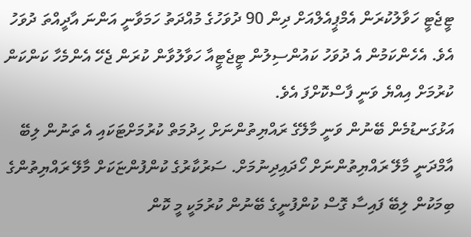ޓީޖެޓީ ހަވާލުކުރަން އެމްޕީއެލްއަށް ދިން 90 ދުވަހުގެ މުއްދަތު ހަމަވާނީ އަންނަ އާދީއްތަ ދުވަހު އެވެ. އެހެންކަމުން އެ ދުވަހު ކައުންސިލުން ޓީޖެޓީއާ ހަވާލުވާން ކުރަން ޖެހޭ އެންމެހާ ކަންކަން ކުރުމަށް އިއްޔެ ވަނީ ފާސްކޮށްފަ އެވެ.
އަޅުގަނޑުމެން ބޭނުން ވަނީ މާލޭގެ ރައްޔިތުންނަށް ހިދުމަތް ކުރުމަށްޓަކައި އެ ތަނުން ލިބޭ އާމްދަނީ މާލޭ ރައްޔިތުންނަށް ހޯދައިދިނުމަށް. ސަރުކާރުގެ ކުންފުންޏަކަށް މާލޭ ރައްޔިތުންގެ ބިމަކުން ލިބޭ ފައިސާ ގޮސް ކުންފުނީގެ ބޭނުން ކުރުމަކީ މީ ކޮން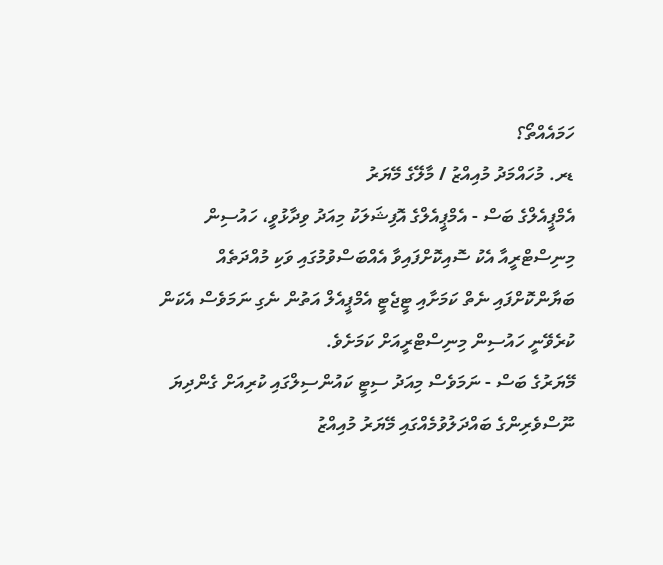ހަމައެއްތޯ؟
ޑރ. މުހައްމަދު މުއިއްޒު / މާލޭގެ މޭޔަރު
އެމްޕީއެލްގެ ބަސް - އެމްޕީއެލްގެ އޮފިޝަލަކު މިއަދު ވިދާޅުވީ، ހައުސިން މިނިސްޓްރީއާ އެކު ސޮއިކޮށްފައިވާ އެއްބަސްވުމުގައި ވަކި މުއްދަތެއް ބަޔާންކޮށްފައި ނެތް ކަމަށާއި ޓީޖެޓީ އެމްޕީއެލް އަތުން ނެގި ނަމަވެސް އެކަން ކުރެވޭނީ ހައުސިން މިނިސްޓްރީއަށް ކަމަށެވެ.
މޭޔަރުގެ ބަސް - ނަމަވެސް މިއަދު ސިޓީ ކައުންސިލްގައި ކުރިއަށް ގެންދިޔަ ނޫސްވެރިންގެ ބައްދަލުވުމެއްގައި މޭޔަރު މުއިއްޒު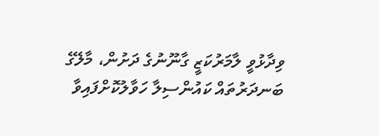ވިދާޅުވީ ލާމަރުކަޒީ ގާނޫނުގެ ދަށުން، މާލޭގެ ބަނދަރުތައް ކައުންސިލާ ހަވާލުކޮށްފައިވާ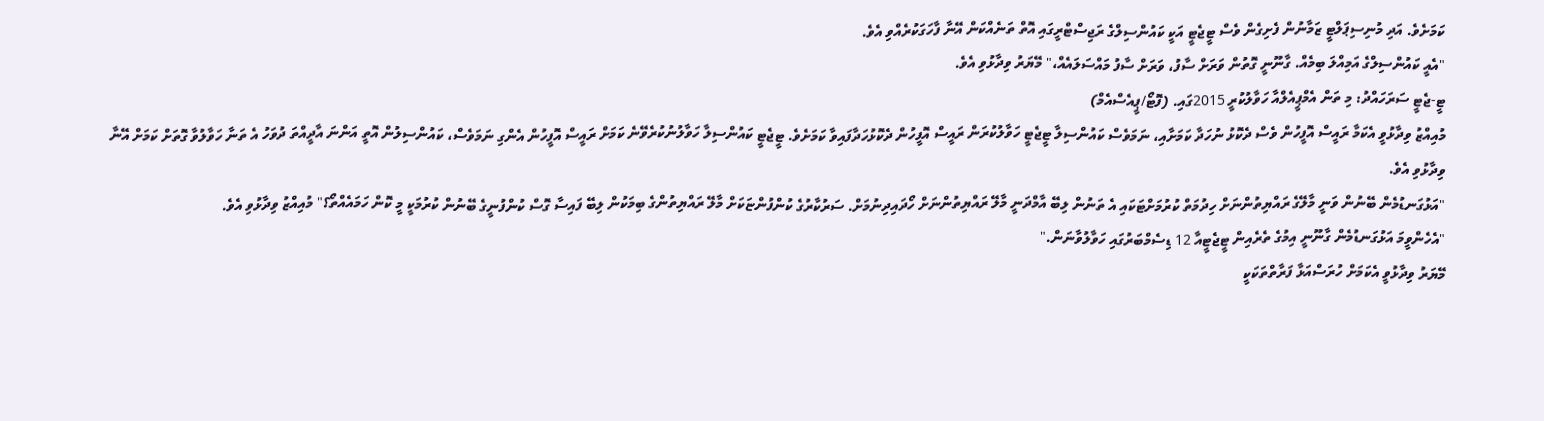ކަމަށެވެ. އަދި މުނިސިޕަލްޓީ ޒަމާނުން ފެށިގެން ވެސް ޓީޖެޓީ އަކީ ކައުންސިލްގެ ރަޖިސްޓްރީގައި އޮތް ތަނެއްކަން އޭނާ ފާހަގަކުރެއްވި އެވެ.
"އެއީ ކައުންސިލްގެ އަމިއްލަ ބިމެއް. ގާނޫނީ ގޮތުން ވަރަށް ސާފު، ވަރަށް ސާފު މައްސަލައެއް،" މޭޔަރު ވިދާޅުވި އެވެ.
ޓީ-ޖެޓީ ސަރަހައްދު: މި ތަން އެމްޕީއެލްއާ ހަވާލުކުރީ 2015ގައި. (ފޮޓޯ/ޕީއެސްއެމް)
މުއިއްޒު ވިދާޅުވީ އެކަމާ ރައީސް އޮފީހުން ވެސް ދެކޮޅު ނުހަދާ ކަމަށާއި، ނަމަވެސް ކައުންސިލާ ޓީޖެޓީ ހަވާލުކުރަން ރައީސް އޮފީހުން ދެކޮޅުހަދާފައިވާ ކަމަށެވެ. ޓީޖެޓީ ކައުންސިލާ ހަވާލުނުކުރެވޭނެ ކަމަށް ރައީސް އޮފީހުން އެންގި ނަމަވެސް، ކައުންސިލުން އޮތީ އަންނަ އާދީއްތަ ދުވަހު އެ ތަނާ ހަވާލުވާ ގޮތަށް ކަމަށް އޭނާ ވިދާޅުވި އެވެ.
"އަޅުގަނޑުމެން ބޭނުން ވަނީ މާލޭގެ ރައްޔިތުންނަށް ހިދުމަތް ކުރުމަށްޓަކައި އެ ތަނުން ލިބޭ އާމްދަނީ މާލޭ ރައްޔިތުންނަށް ހޯދައިދިނުމަށް. ސަރުކާރުގެ ކުންފުންޏަކަށް މާލޭ ރައްޔިތުންގެ ބިމަކުން ލިބޭ ފައިސާ ގޮސް ކުންފުނީގެ ބޭނުން ކުރުމަކީ މީ ކޮން ހަމައެއްތޯ؟" މުއިއްޒު ވިދާޅުވި އެވެ.
"އެހެންވީމަ އަޅުގަނޑުމެން ގާނޫނީ އިމުގެ ތެރެއިން ޓީޖެޓީއާ 12 ޑިސެމްބަރުގައި ހަވާލުވާނަން."
މޭޔަރު ވިދާޅުވީ އެކަމަށް ހުރަސްއަޅާ ފަރާތްތަކަކީ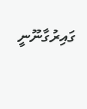ގައިރުގާނޫނީ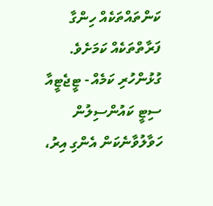ކަންތައްތަކެއް ހިންގާ ފަރާތްތަކެއް ކަމަށެވެ.
ގުޅުންހުރި ކަމެއް - ޓީޖެޓީއާ ސިޓީ ކައުންސިލުން ހަވާލުވާނެކަން އެންގި އިރު،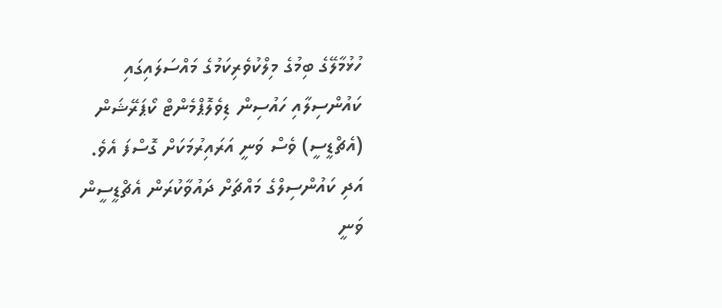ހުޅުމާލޭގެ ބިމުގެ މިލްކުވެރިކަމުގެ މައްސަލައިގައި ކައުންސިލާއި ހައުސިން ޑިވެލޮޕްމެންޓް ކޯޕަރޭޝަން (އެޗްޑީސީ) ވެސް ވަނީ އަރައިރުމަކަށް ގޮސްފަ އެވެ. އަދި ކައުންސިލްގެ މައްޗަށް ދައުވާކުރަން އެޗްޑީސީން ވަނީ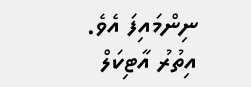ނިންމައިފަ އެވެ.
އިތުރު އާޓިކަލް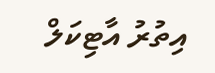އިތުރު އާޓިކަލް